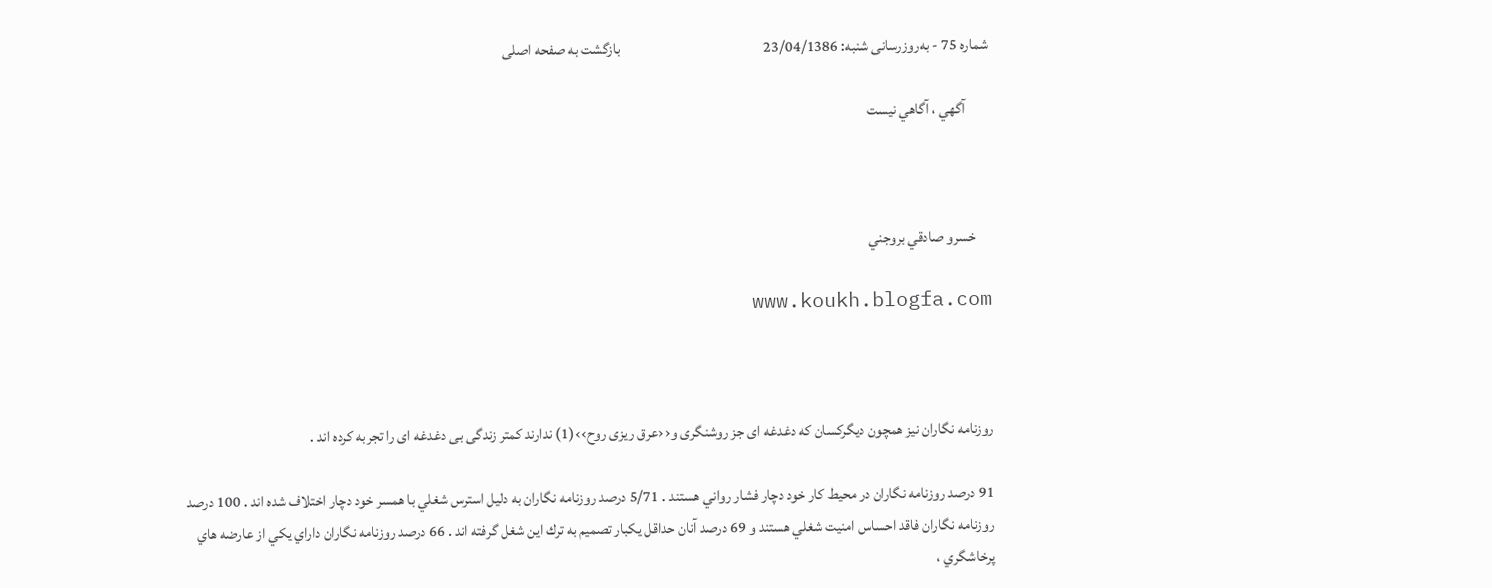شماره 75 - به‌روزرسانی شنبه: 23/04/1386                                               بازگشت به صفحه اصلی

        آگهي ، آگاهي نيست



     خسرو صادقي بروجني

                                                www.koukh.blogfa.com



روزنامه نگاران نيز همچون ديگرکسان که دغدغه ای جز روشنگری و‹‹عرق ريزی روح››(1) ندارند کمتر زندگی بی دغدغه ای را تجربه کرده اند .

91 درصد روزنامه نگاران در محيط كار خود دچار فشار رواني هستند . 5/71 درصد روزنامه نگاران به دليل استرس شغلي با همسر خود دچار اختلاف شده اند . 100 درصد روزنامه نگاران فاقد احساس امنيت شغلي هستند و 69 درصد آنان حداقل يكبار تصميم به ترك اين شغل گرفته اند . 66 درصد روزنامه نگاران داراي يكي از عارضه هاي پرخاشگري ،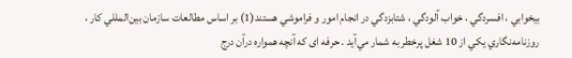بيخوابي ، افسردگي ، خواب آلودگي ، شتابزدگي در انجام امور و فراموشي هستند(1) بر اساس مطالعات سازمان بين‌المللي كار ، روزنامه‌نگاري يكي از 10 شغل پرخطر به شمار مي‌آيد . حرفه ای که آنچه همواره درآن درج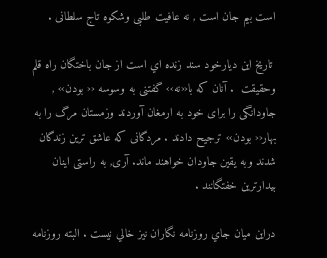است بيم جان است , نه عافيت طلبی وشکوه تاج سلطانی .

 تاريخ اين ديارخود سند زنده اي است از جان باختگان راه قلم وحقيقت  . آنان که با‹‹نه›› گفتنی به وسوسه ‹‹ بودن›› , جاودانگی را برای خود به ارمغان آوردند وزمستان مرگ را به بهار‹‹ بودن›› ترجيح دادند . مردگانی که عاشق ترين زندگان شدند وبه يقين جاودان خواهند ماند. آری, به راستی اينان بيدارترين خفتگانند .

دراين ميان جاي روزنامه نگاران نيز خالي نيست . البته روزنامه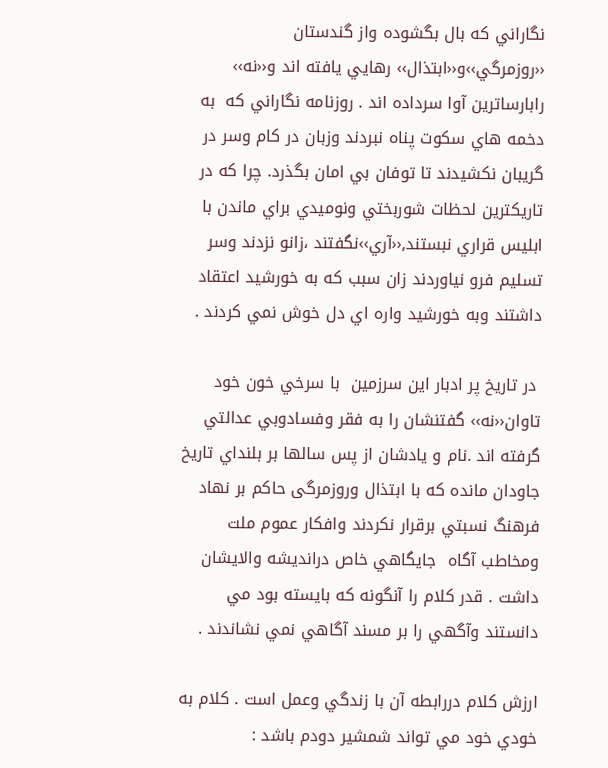نگاراني كه بال بگشوده واز گندستان ‹‹روزمرگي››و‹‹ابتذال›› رهايي يافته اند و‹‹نه›› رابارساترين آوا سرداده اند . روزنامه نگاراني كه  به دخمه هاي سكوت پناه نبردند وزبان در كام وسر در گريبان نكشيدند تا توفان بي امان بگذرد. چرا كه در تاريكترين لحظات شوربختي ونوميدي براي ماندن با ابليس قراري نبستند,‹‹آري››نگفتند ،زانو نزدند وسر تسليم فرو نياوردند زان سبب که به خورشيد اعتقاد داشتند وبه خورشيد واره اي دل خوش نمي كردند .

 در تاريخ پر ادبار اين سرزمين  با سرخي خون خود تاوان‹‹نه›› گفتنشان را به فقر وفسادوبي عدالتي گرفته اند .نام و يادشان از پس سالها بر بلنداي تاريخ جاودان مانده كه با ابتذال وروزمرگی حاکم بر نهاد فرهنگ نسبتي برقرار نکردند وافکار عموم ملت ومخاطب آگاه  جايگاهي خاص درانديشه والايشان داشت . قدر كلام را آنگونه كه بايسته بود مي دانستند وآگهي را بر مسند آگاهي نمي نشاندند .

ارزش كلام دررابطه آن با زندگي وعمل است . كلام به خودي خود مي تواند شمشير دودم باشد :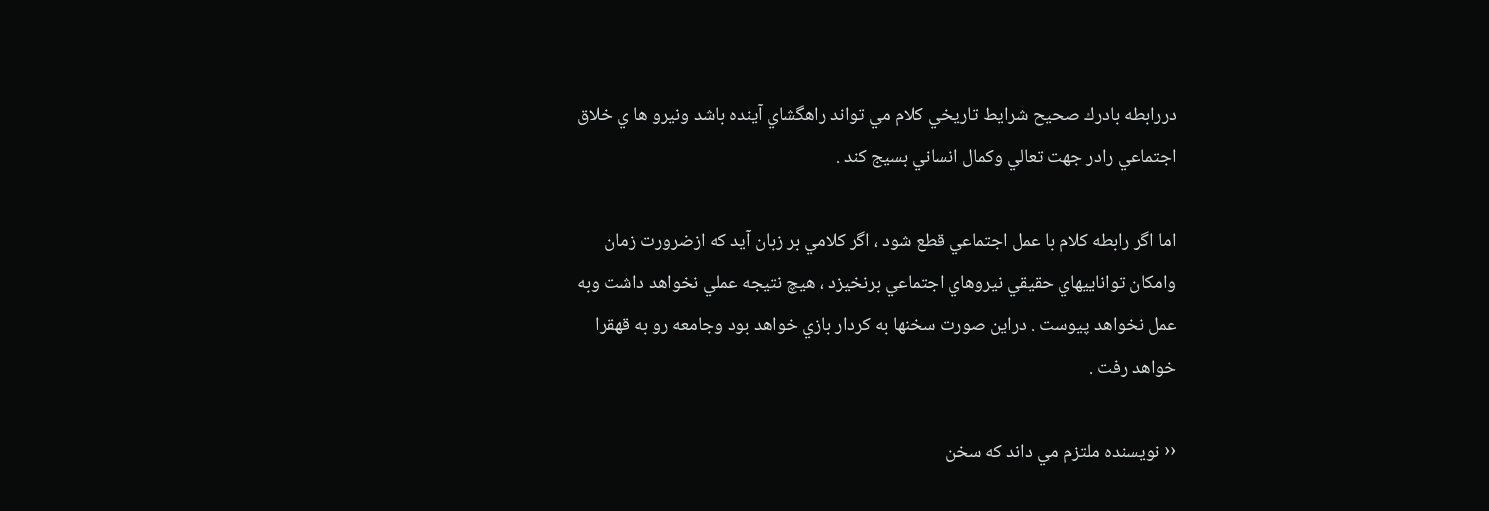دررابطه بادرك صحيح شرايط تاريخي كلام مي تواند راهگشاي آينده باشد ونيرو ها ي خلاق اجتماعي رادر جهت تعالي وكمال انساني بسيج كند .

اما اگر رابطه كلام با عمل اجتماعي قطع شود ، اگر كلامي بر زبان آيد كه ازضرورت زمان وامكان تواناييهاي حقيقي نيروهاي اجتماعي برنخيزد ، هيچ نتيجه عملي نخواهد داشت وبه عمل نخواهد پيوست . دراين صورت سخنها به كردار بازي خواهد بود وجامعه رو به قهقرا خواهد رفت .

‹‹ نويسنده ملتزم مي داند كه سخن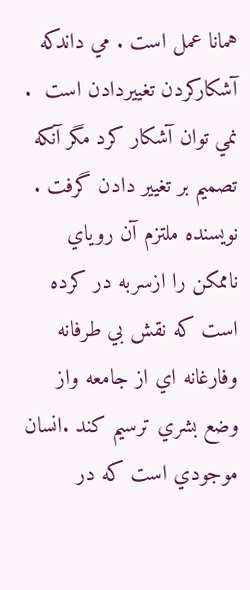همانا عمل است . مي داندكه آشكاركردن تغييردادن است  . نمي توان آشكار كرد مگر آنكه تصميم بر تغيير دادن گرفت . نويسنده ملتزم آن روياي ناممكن را ازسربه در كرده است كه نقش بي طرفانه وفارغانه اي از جامعه واز وضع بشري ترسيم كند .انسان موجودي است كه در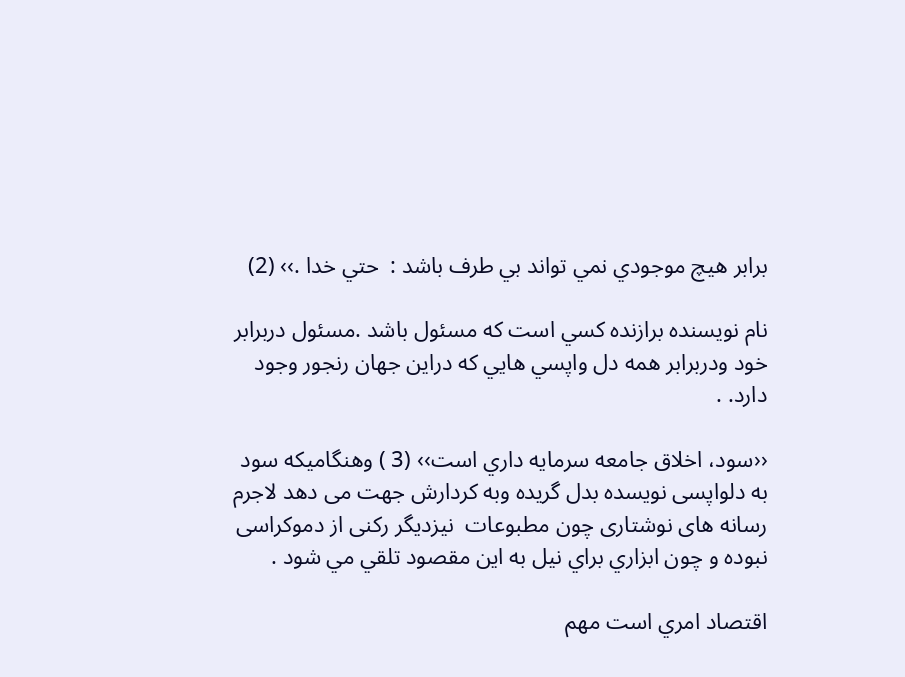برابر هيچ موجودي نمي تواند بي طرف باشد :  حتي خدا .›› (2)

نام نويسنده برازنده كسي است كه مسئول باشد .مسئول دربرابر خود ودربرابر همه دل واپسي هايي كه دراين جهان رنجور وجود دارد. .

‹‹سود، اخلاق جامعه سرمايه داري است›› (3 ) وهنگاميكه سود به دلواپسی نويسده بدل گريده وبه کردارش جهت می دهد لاجرم رسانه های نوشتاری چون مطبوعات  نيزديگر رکنی از دموکراسی نبوده و چون ابزاري براي نيل به اين مقصود تلقي مي شود .

اقتصاد امري است مهم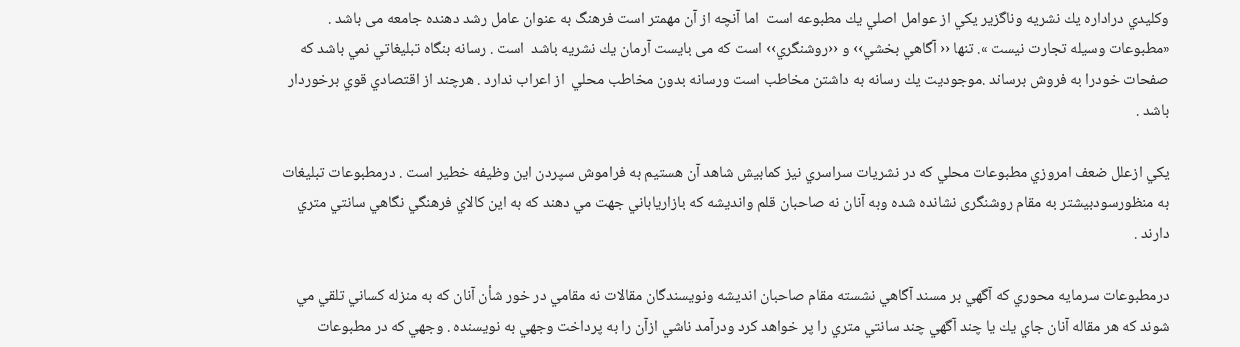وكليدي دراداره يك نشريه وناگزير يكي از عوامل اصلي يك مطبوعه است  اما آنچه از آن مهمتر است فرهنگ به عنوان عامل رشد دهنده جامعه می باشد . «مطبوعات وسيله تجارت نيست ». تنها ‹‹ آگاهي بخشي›› و ‹‹روشنگري›› است که می بايست آرمان يك نشريه باشد  است . رسانه بنگاه تبليغاتي نمي باشد كه صفحات خودرا به فروش برساند .موجوديت يك رسانه به داشتن مخاطب است ورسانه بدون مخاطب محلي  از اعراب ندارد . هرچند از اقتصادي قوي برخوردار باشد .

يكي ازعلل ضعف امروزي مطبوعات محلي كه در نشريات سراسري نيز كمابيش شاهد آن هستيم به فراموش سپردن اين وظيفه خطير است . درمطبوعات تبليغات به منظورسودبيشتر به مقام روشنگری نشانده شده وبه آنان نه صاحبان قلم وانديشه كه بازارياباني جهت مي دهند كه به اين كالاي فرهنگي نگاهي سانتي متري دارند .

درمطبوعات سرمايه محوري كه آگهي بر مسند آگاهي نشسته مقام صاحبان انديشه ونويسندگان مقالات نه مقامي در خور شأن آنان كه به منزله كساني تلقي مي شوند كه هر مقاله آنان جاي يك يا چند آگهي چند سانتي متري را پر خواهد كرد ودرآمد ناشي ازآن را به پرداخت وجهي به نويسنده . وجهي كه در مطبوعات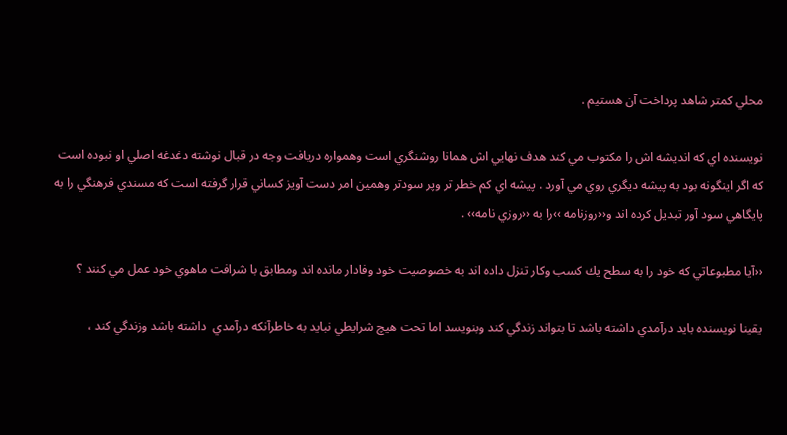محلي كمتر شاهد پرداخت آن هستيم .

نويسنده اي كه انديشه اش را مكتوب مي كند هدف نهايي اش همانا روشنگري است وهمواره دريافت وجه در قبال نوشته دغدغه اصلي او نبوده است كه اگر اينگونه بود به پيشه ديگري روي مي آورد . پيشه اي كم خطر تر وپر سودتر وهمين امر دست آويز كساني قرار گرفته است كه مسندي فرهنگي را به پايگاهي سود آور تبديل كرده اند و‹‹روزنامه ››را به ‹‹روزي نامه›› .

‹‹آيا مطبوعاتي كه خود را به سطح يك كسب وكار تنزل داده اند به خصوصيت خود وفادار مانده اند ومطابق با شرافت ماهوي خود عمل مي كنند ؟

يقينا نويسنده بايد درآمدي داشته باشد تا بتواند زندگي كند وبنويسد اما تحت هيچ شرايطي نبايد به خاطرآنكه درآمدي  داشته باشد وزندگي كند ،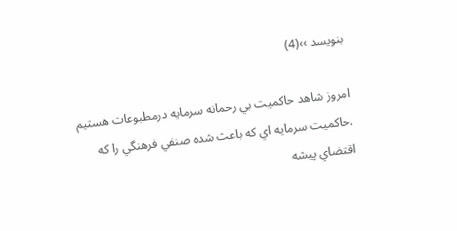بنويسد ››(4)

امروز شاهد حاكميت بي رحمانه سرمايه درمطبوعات هستيم .حاكميت سرمايه اي كه باعث شده صنفي فرهنگي را كه اقتضاي پيشه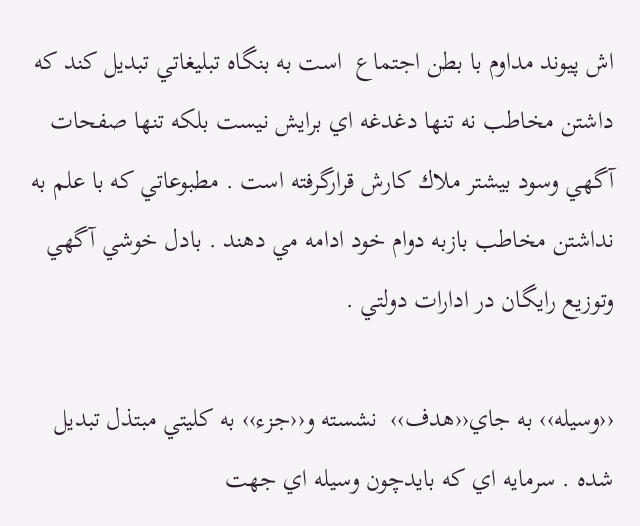اش پيوند مداوم با بطن اجتماع  است به بنگاه تبليغاتي تبديل كند كه داشتن مخاطب نه تنها دغدغه اي برايش نيست بلكه تنها صفحات آگهي وسود بيشتر ملاك كارش قرارگرفته است . مطبوعاتي كه با علم به نداشتن مخاطب بازبه دوام خود ادامه مي دهند . بادل خوشي آگهي وتوزيع رايگان در ادارات دولتي .

‹‹وسيله›› به جاي‹‹هدف››  نشسته و‹‹جزء›› به كليتي مبتذل تبديل شده . سرمايه اي كه بايدچون وسيله اي جهت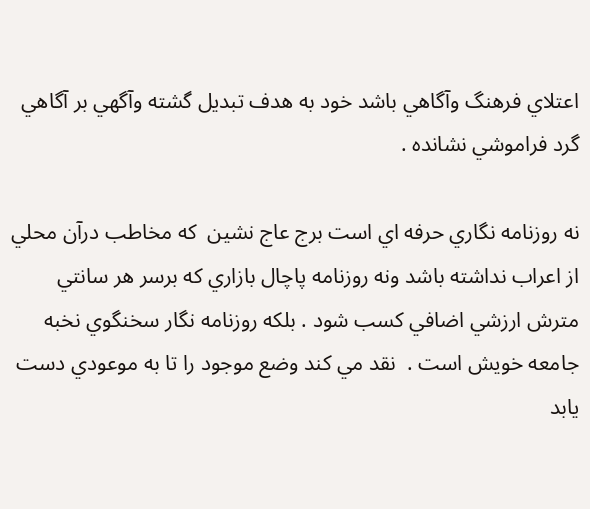اعتلاي فرهنگ وآگاهي باشد خود به هدف تبديل گشته وآگهي بر آگاهي گرد فراموشي نشانده .

نه روزنامه نگاري حرفه اي است برج عاج نشين  كه مخاطب درآن محلي از اعراب نداشته باشد ونه روزنامه پاچال بازاري كه برسر هر سانتي مترش ارزشي اضافي كسب شود . بلكه روزنامه نگار سخنگوي نخبه جامعه خويش است .  نقد مي كند وضع موجود را تا به موعودي دست يابد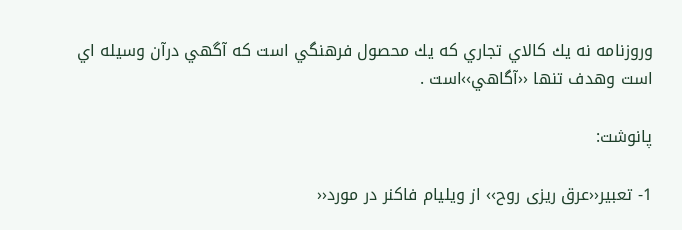وروزنامه نه يك كالاي تجاري كه يك محصول فرهنگي است كه آگهي درآن وسيله اي است وهدف تنها ‹‹آگاهي››است .

پانوشت:

1- تعبير‹‹عرق ريزی روح›› از ويليام فاکنر در مورد‹‹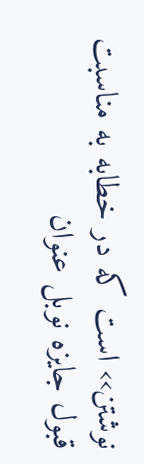نوشتن›› است که در خطابه به مناسبت قبول جايزه نوبل عنوان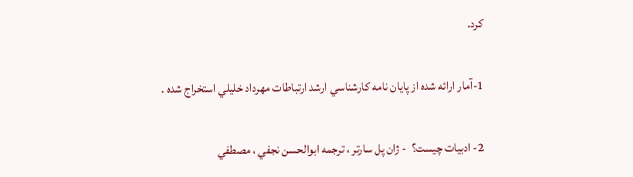کرد.

1-آمار ارائه شده از پايان نامه كارشناسي ارشد ارتباطات مهرداد خليلي استخراج شده .

2- ادبيات چيست؟  - ژان پل سارتر ، ترجمه ابوالحسن نجفي ، مصطفي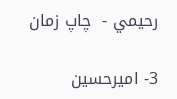رحيمي -  چاپ زمان

3- اميرحسين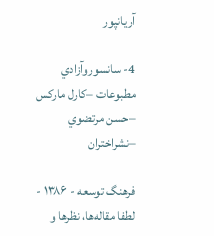آريانپور

4- سانسوروآزادي مطبوعات –كارل ماركس –حسن مرتضوي –نشراختران

فرهنگ توسعه - ۱۳۸۶ - لطفا مقاله‌ها، نظرها و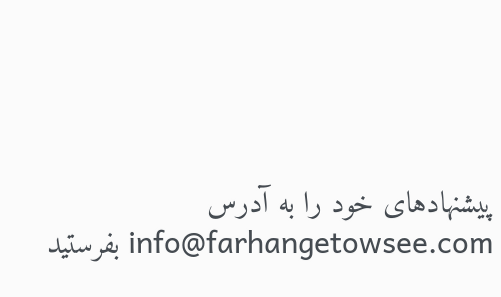پیشنهادهای خود را به آدرس info@farhangetowsee.com بفرستید